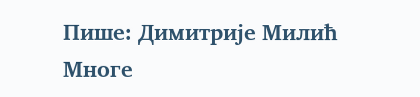Пише: Димитрије Милић
Многе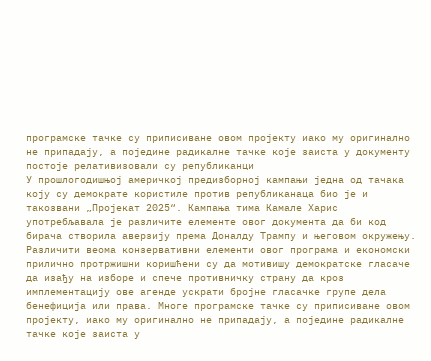програмске тачке су приписиване овом пројекту иако му оригинално не припадају, а поједине радикалне тачке које заиста у документу постоје релативизовали су републиканци
У прошлогодишњој америчкој предизборној кампањи једна од тачака коју су демократе користиле против републиканаца био је и такозвани „Пројекат 2025“. Кампања тима Камале Харис употребљавала је различите елементе овог документа да би код бирача створила аверзију према Доналду Трампу и његовом окружењу. Различити веома конзервативни елементи овог програма и економски прилично протржишни коришћени су да мотивишу демократске гласаче да изађу на изборе и спече противничку страну да кроз имплементацију ове агенде ускрати бројне гласачке групе дела бенефиција или права. Многе програмске тачке су приписиване овом пројекту, иако му оригинално не припадају, а поједине радикалне тачке које заиста у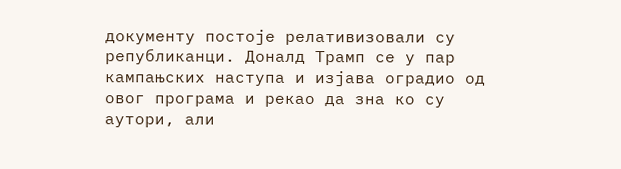документу постоје релативизовали су републиканци. Доналд Трамп се у пар кампањских наступа и изјава оградио од овог програма и рекао да зна ко су аутори, али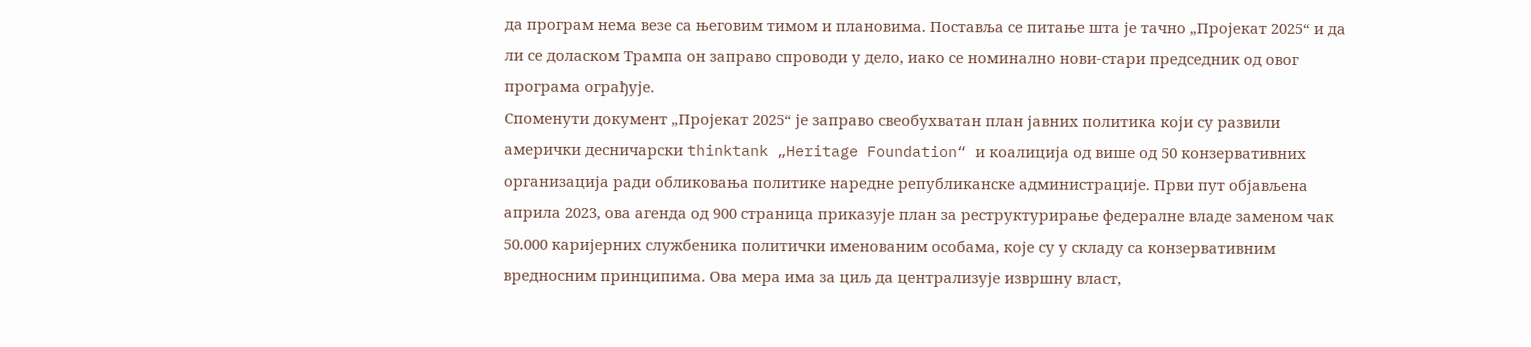да програм нема везе са његовим тимом и плановима. Поставља се питање шта је тачно „Пројекат 2025“ и да ли се доласком Трампа он заправо спроводи у дело, иако се номинално нови-стари председник од овог програма ограђује.
Споменути документ „Пројекат 2025“ је заправо свеобухватан план јавних политика који су развили амерички десничарски thinktank „Heritage Foundation“ и коалиција од више од 50 конзервативних организација ради обликовања политике наредне републиканске администрације. Први пут објављена априла 2023, ова агенда од 900 страница приказује план за реструктурирање федералне владе заменом чак 50.000 каријерних службеника политички именованим особама, које су у складу са конзервативним вредносним принципима. Ова мера има за циљ да централизује извршну власт,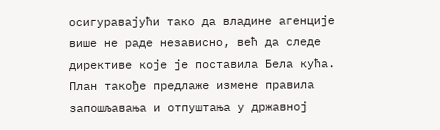осигуравајући тако да владине агенције више не раде независно, већ да следе директиве које је поставила Бела кућа. План такође предлаже измене правила запошљавања и отпуштања у државној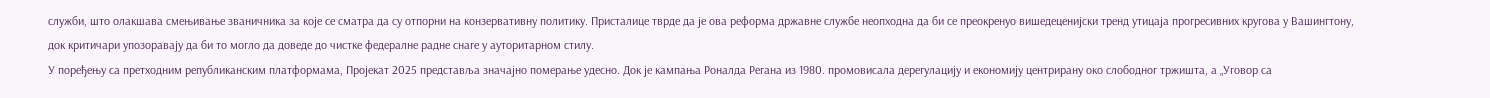служби, што олакшава смењивање званичника за које се сматра да су отпорни на конзервативну политику. Присталице тврде да је ова реформа државне службе неопходна да би се преокренуо вишедеценијски тренд утицаја прогресивних кругова у Вашингтону, док критичари упозоравају да би то могло да доведе до чистке федералне радне снаге у ауторитарном стилу.
У поређењу са претходним републиканским платформама, Пројекат 2025 представља значајно померање удесно. Док је кампања Роналда Регана из 1980. промовисала дерегулацију и економију центрирану око слободног тржишта, а „Уговор са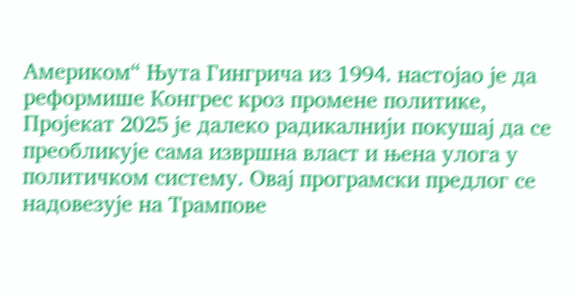Америком“ Њута Гингрича из 1994. настојао је да реформише Конгрес кроз промене политике, Пројекат 2025 је далеко радикалнији покушај да се преобликује сама извршна власт и њена улога у политичком систему. Овај програмски предлог се надовезује на Трампове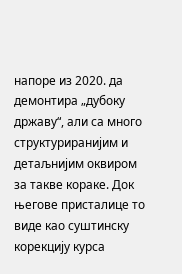напоре из 2020. да демонтира „дубоку државу“, али са много структуриранијим и детаљнијим оквиром за такве кораке. Док његове присталице то виде као суштинску корекцију курса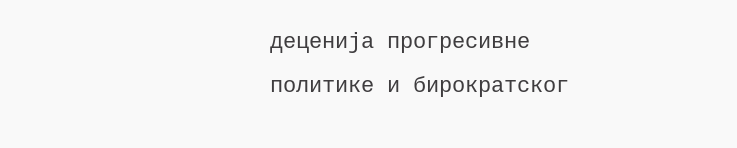деценија прогресивне политике и бирократског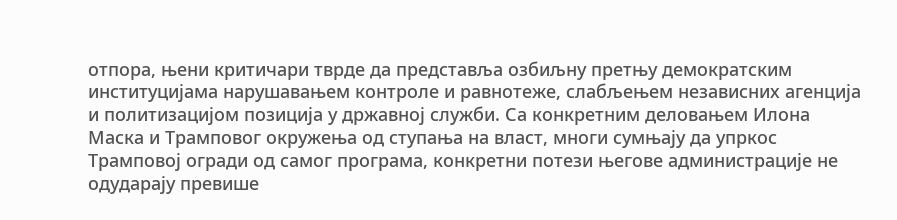отпора, њени критичари тврде да представља озбиљну претњу демократским институцијама нарушавањем контроле и равнотеже, слабљењем независних агенција и политизацијом позиција у државној служби. Са конкретним деловањем Илона Маска и Трамповог окружења од ступања на власт, многи сумњају да упркос Трамповој огради од самог програма, конкретни потези његове администрације не одударају превише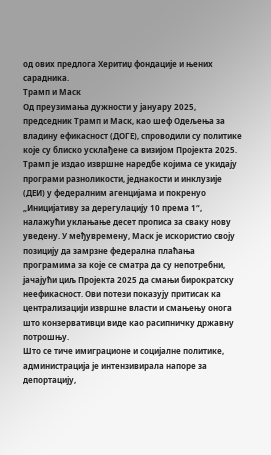од ових предлога Херитиџ фондације и њених сарадника.
Трамп и Маск
Од преузимања дужности у јануару 2025, председник Трамп и Маск, као шеф Одељења за владину ефикасност (ДОГЕ), спроводили су политике које су блиско усклађене са визијом Пројекта 2025. Трамп је издао извршне наредбе којима се укидају програми разноликости, једнакости и инклузије (ДЕИ) у федералним агенцијама и покренуо „Иницијативу за дерегулацију 10 према 1“, налажући уклањање десет прописа за сваку нову уведену. У међувремену, Маск је искористио своју позицију да замрзне федерална плаћања програмима за које се сматра да су непотребни, јачајући циљ Пројекта 2025 да смањи бирократску неефикасност. Ови потези показују притисак ка централизацији извршне власти и смањењу онога што конзервативци виде као расипничку државну потрошњу.
Што се тиче имиграционе и социјалне политике, администрација је интензивирала напоре за депортацију,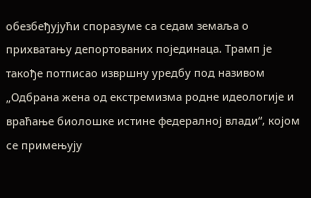обезбеђујући споразуме са седам земаља о прихватању депортованих појединаца. Трамп је такође потписао извршну уредбу под називом „Одбрана жена од екстремизма родне идеологије и враћање биолошке истине федералној влади“, којом се примењују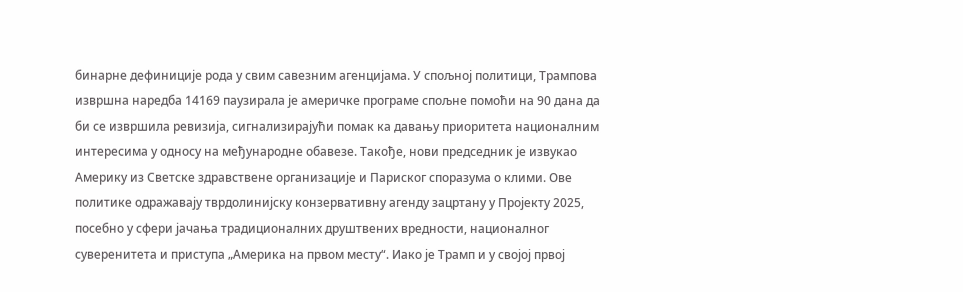бинарне дефиниције рода у свим савезним агенцијама. У спољној политици, Трампова извршна наредба 14169 паузирала је америчке програме спољне помоћи на 90 дана да би се извршила ревизија, сигнализирајући помак ка давању приоритета националним интересима у односу на међународне обавезе. Такође, нови председник је извукао Америку из Светске здравствене организације и Париског споразума о клими. Ове политике одражавају тврдолинијску конзервативну агенду зацртану у Пројекту 2025, посебно у сфери јачања традиционалних друштвених вредности, националног суверенитета и приступа „Америка на првом месту“. Иако је Трамп и у својој првој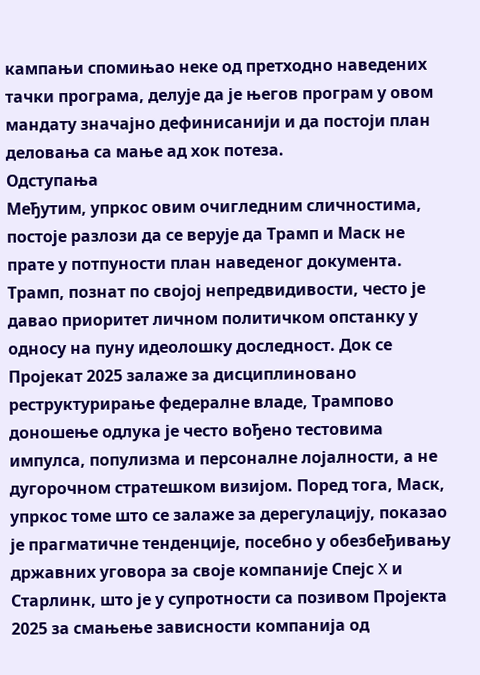кампањи спомињао неке од претходно наведених тачки програма, делује да је његов програм у овом мандату значајно дефинисанији и да постоји план деловања са мање ад хок потеза.
Одступања
Међутим, упркос овим очигледним сличностима, постоје разлози да се верује да Трамп и Маск не прате у потпуности план наведеног документа. Трамп, познат по својој непредвидивости, често је давао приоритет личном политичком опстанку у односу на пуну идеолошку доследност. Док се Пројекат 2025 залаже за дисциплиновано реструктурирање федералне владе, Трампово доношење одлука је често вођено тестовима импулса, популизма и персоналне лојалности, а не дугорочном стратешком визијом. Поред тога, Маск, упркос томе што се залаже за дерегулацију, показао је прагматичне тенденције, посебно у обезбеђивању државних уговора за своје компаније Спејс X и Старлинк, што је у супротности са позивом Пројекта 2025 за смањење зависности компанија од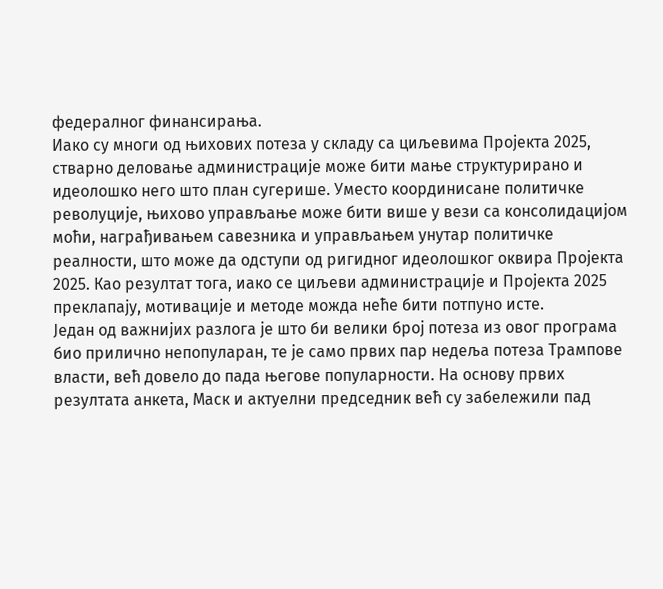федералног финансирања.
Иако су многи од њихових потеза у складу са циљевима Пројекта 2025, стварно деловање администрације може бити мање структурирано и идеолошко него што план сугерише. Уместо координисане политичке револуције, њихово управљање може бити више у вези са консолидацијом моћи, награђивањем савезника и управљањем унутар политичке реалности, што може да одступи од ригидног идеолошког оквира Пројекта 2025. Као резултат тога, иако се циљеви администрације и Пројекта 2025 преклапају, мотивације и методе можда неће бити потпуно исте.
Један од важнијих разлога је што би велики број потеза из овог програма био прилично непопуларан, те је само првих пар недеља потеза Трампове власти, већ довело до пада његове популарности. На основу првих резултата анкета, Маск и актуелни председник већ су забележили пад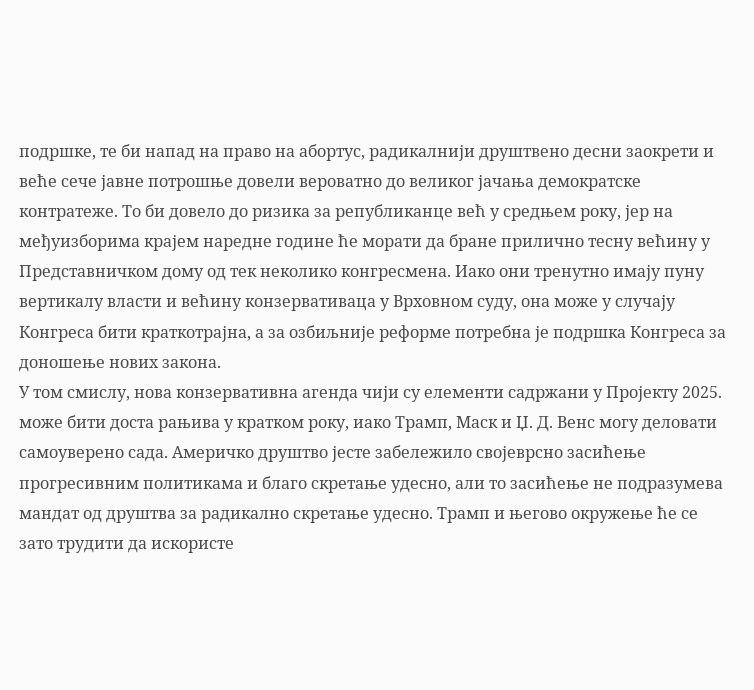подршке, те би напад на право на абортус, радикалнији друштвено десни заокрети и веће сече јавне потрошње довели вероватно до великог јачања демократске контратеже. То би довело до ризика за републиканце већ у средњем року, јер на међуизборима крајем наредне године ће морати да бране прилично тесну већину у Представничком дому од тек неколико конгресмена. Иако они тренутно имају пуну вертикалу власти и већину конзервативаца у Врховном суду, она може у случају Конгреса бити краткотрајна, а за озбиљније реформе потребна је подршка Конгреса за доношење нових закона.
У том смислу, нова конзервативна агенда чији су елементи садржани у Пројекту 2025. може бити доста рањива у кратком року, иако Трамп, Маск и Џ. Д. Венс могу деловати самоуверено сада. Америчко друштво јесте забележило својеврсно засићење прогресивним политикама и благо скретање удесно, али то засићење не подразумева мандат од друштва за радикално скретање удесно. Трамп и његово окружење ће се зато трудити да искористе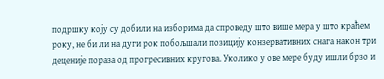подршку коју су добили на изборима да спроведу што више мера у што краћем року, не би ли на дуги рок побољшали позицију конзервативних снага након три деценије пораза од прогресивних кругова. Уколико у ове мере буду ишли брзо и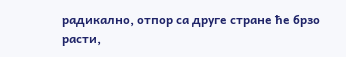радикално, отпор са друге стране ће брзо расти,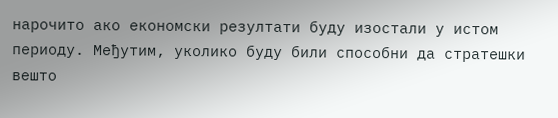нарочито ако економски резултати буду изостали у истом периоду. Међутим, уколико буду били способни да стратешки вешто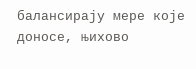балансирају мере које доносе, њихово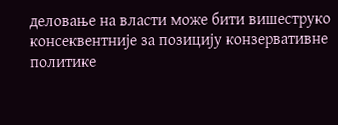деловање на власти може бити вишеструко консеквентније за позицију конзервативне политике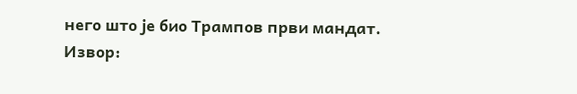него што је био Трампов први мандат.
Извор: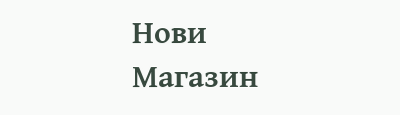Нови Магазин